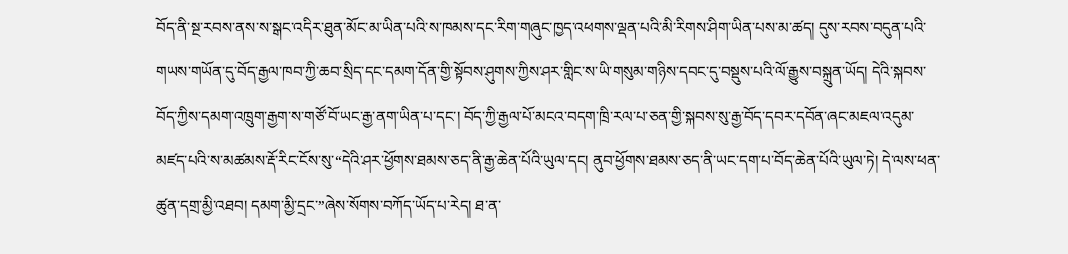བོད་ནི་སྔ་རབས་ནས་ས་སྒང་འདིར་ཐུན་མོང་མ་ཡིན་པའི་ས་ཁམས་དང་རིག་གཞུང་ཁྱད་འཕགས་ལྡན་པའི་མི་རིགས་ཤིག་ཡིན་པས་མ་ཚད། དུས་རབས་བདུན་པའི་གཡས་གཡོན་དུ་བོད་རྒྱལ་ཁབ་ཀྱི་ཆབ་སྲིད་དང་དམག་དོན་གྱི་སྟོབས་ཤུགས་ཀྱིས་ཤར་གླིང་ས་ཡི་གསུམ་གཉིས་དབང་དུ་བསྡུས་པའི་ལོ་རྒྱུས་བསྐྲུན་ཡོད། དེའི་སྐབས་བོད་ཀྱིས་དམག་འཁྲུག་རྒྱག་ས་གཙོ་བོ་ཡང་རྒྱ་ནག་ཡིན་པ་དང་། བོད་ཀྱི་རྒྱལ་པོ་མངའ་བདག་ཁྲི་རལ་པ་ཅན་གྱི་སྐབས་སུ་རྒྱ་བོད་དབར་དབོན་ཞང་མཇལ་འདུམ་མཛད་པའི་ས་མཚམས་རྡོ་རིང་ངོས་སུ་“དེའི་ཤར་ཕྱོགས་ཐམས་ཅད་ནི་རྒྱ་ཆེན་པོའི་ཡུལ་དང། ནུབ་ཕྱོགས་ཐམས་ཅད་ནི་ཡང་དག་པ་བོད་ཆེན་པོའི་ཡུལ་ཏེ། དེ་ལས་ཕན་ཚུན་དགྲ་མྱི་འཐབ། དམག་མྱི་དྲང་”ཞེས་སོགས་བཀོད་ཡོད་པ་རེད། ཐ་ན་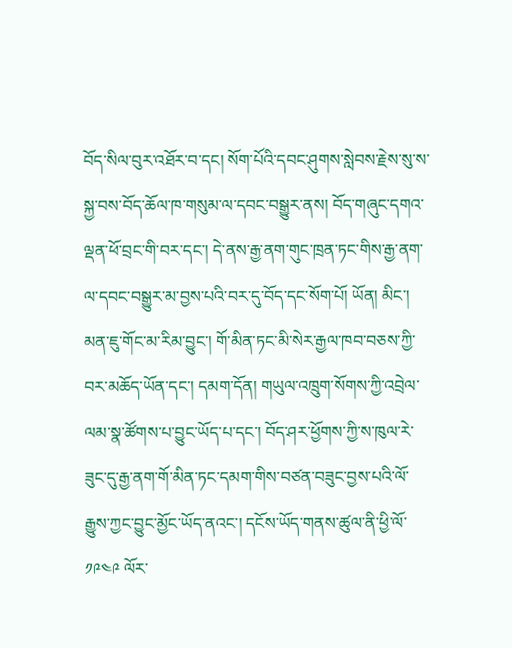བོད་སིལ་བུར་འཐོར་བ་དང། སོག་པོའི་དབང་ཤུགས་སླེབས་རྗེས་སུ་ས་སྐྱ་བས་བོད་ཆོལ་ཁ་གསུམ་ལ་དབང་བསྒྱུར་ནས། བོད་གཞུང་དགའ་ལྡན་ཕོ་བྲང་གི་བར་དང་། དེ་ནས་རྒྱ་ནག་གུང་ཁྲན་ཏང་གིས་རྒྱ་ནག་ལ་དབང་བསྒྱུར་མ་བྱས་པའི་བར་དུ་བོད་དང་སོག་པོ། ཡོན། མིང་། མན་ཇུ་གོང་མ་རིམ་བྱུང་། གོ་མིན་ཏང་མི་སེར་རྒྱལ་ཁབ་བཅས་ཀྱི་བར་མཆོད་ཡོན་དང་། དམག་དོན། གཡུལ་འཁྲུག་སོགས་ཀྱི་འབྲེལ་ལམ་སྣ་ཚོགས་པ་བྱུང་ཡོད་པ་དང་། བོད་ཤར་ཕྱོགས་ཀྱི་ས་ཁུལ་རེ་ཟུང་དུ་རྒྱ་ནག་གོ་མིན་ཏང་དམག་གིས་བཙན་བཟུང་བྱས་པའི་ལོ་རྒྱུས་ཀྱང་བྱུང་མྱོང་ཡོད་ནའང་། དངོས་ཡོད་གནས་ཚུལ་ནི་ཕྱི་ལོ་༡༩༤༩ ལོར་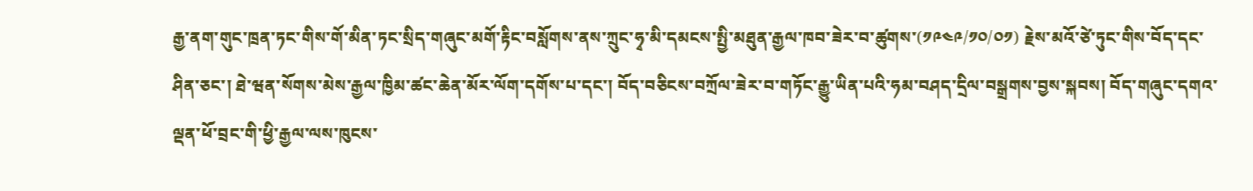རྒྱ་ནག་གུང་ཁྲན་ཏང་གིས་གོ་མིན་ཏང་སྲིད་གཞུང་མགོ་རྟིང་བསློགས་ནས་ཀྲུང་ཧྭ་མི་དམངས་སྤྱི་མཐུན་རྒྱལ་ཁབ་ཟེར་བ་ཚུགས་(༡༩༤༩/༡༠/༠༡) རྗེས་མའོ་ཙེ་ཏུང་གིས་བོད་དང་ཤིན་ཅང་། ཐེ་ཝན་སོགས་མེས་རྒྱལ་ཁྱིམ་ཚང་ཆེན་མོར་ལོག་དགོས་པ་དང་། བོད་བཅིངས་བཀྲོལ་ཟེར་བ་གཏོང་རྒྱུ་ཡིན་པའི་ཧམ་བཤད་དྲིལ་བསྒྲགས་བྱས་སྐབས། བོད་གཞུང་དགའ་ལྡན་ཕོ་བྲང་གི་ཕྱི་རྒྱལ་ལས་ཁུངས་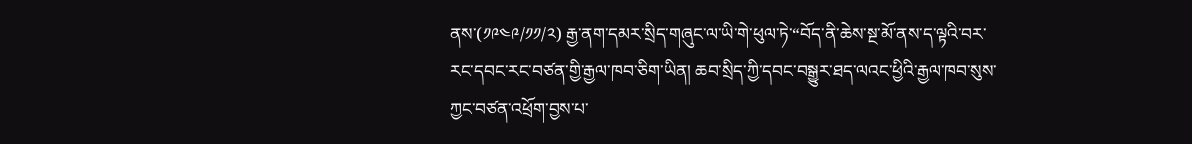ནས་(༡༩༤༩/༡༡/༢) རྒྱ་ནག་དམར་སྲིད་གཞུང་ལ་ཡི་གེ་ཕུལ་ཏེ་“བོད་ནི་ཆེས་སྔ་མོ་ནས་ད་ལྟའི་བར་རང་དབང་རང་བཙན་གྱི་རྒྱལ་ཁབ་ཅིག་ཡིན། ཆབ་སྲིད་ཀྱི་དབང་བསྒྱུར་ཐད་ལའང་ཕྱིའི་རྒྱལ་ཁབ་སུས་ཀྱང་བཙན་འཕྲོག་བྱས་པ་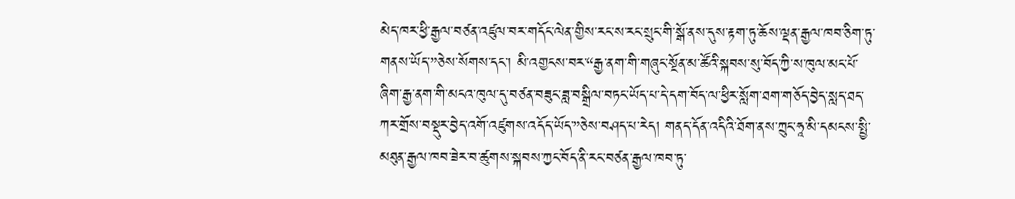མེད་ཁར་ཕྱི་རྒྱལ་བཙན་འཛུལ་བར་གདོང་ལེན་གྱིས་རང་ས་རང་སྲུང་གི་སྒོ་ནས་དུས་རྟག་ཏུ་ཆོས་ལྡན་རྒྱལ་ཁབ་ཅིག་ཏུ་གནས་ཡོད་”ཅེས་སོགས་དང་། མི་འགྱངས་བར་“རྒྱ་ནག་གི་གཞུང་སྔོན་མ་ཚོའི་སྐབས་སུ་བོད་ཀྱི་ས་ཁུལ་མང་པོ་ཞིག་རྒྱ་ནག་གི་མངའ་ཁུལ་དུ་བཙན་བཟུང་ཟླ་བསྒྲིལ་བཏང་ཡོད་པ་དེ་དག་བོད་ལ་ཕྱིར་སློག་ཐག་གཅོད་བྱེད་སླད་ཐད་ཀར་གྲོས་བསྡུར་བྱེད་འགོ་འཛུགས་འདོད་ཡོད་”ཅེས་བཤད་པ་རེད། གནད་དོན་འདིའི་ཐོག་ནས་ཀྲུང་ཧཱ་མི་དམངས་སྤྱི་མཐུན་རྒྱལ་ཁབ་ཟེར་བ་ཚུགས་སྐབས་ཀྱང་བོད་ནི་རང་བཙན་རྒྱལ་ཁབ་ཏུ་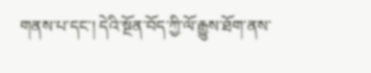གནས་པ་དང་། དེའི་སྔོན་བོད་ཀྱི་ལོ་རྒྱུས་ཐོག་ནས་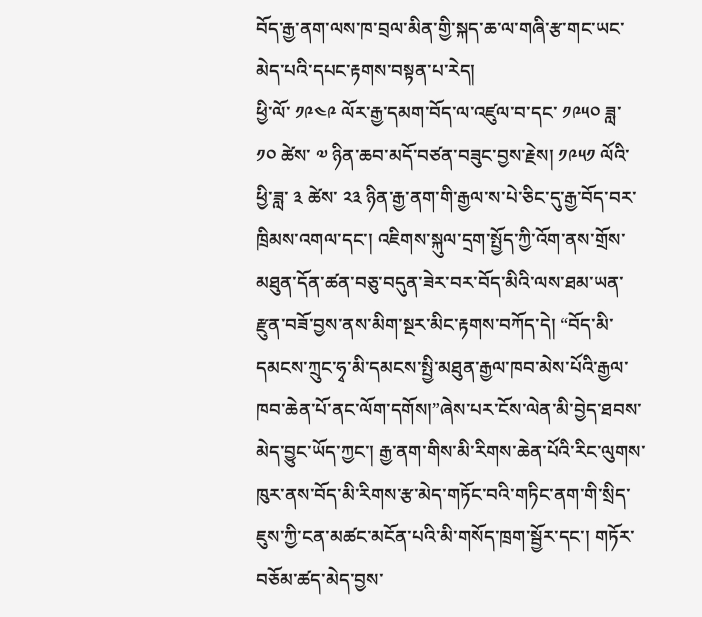བོད་རྒྱ་ནག་ལས་ཁ་བྲལ་མིན་གྱི་སྐད་ཆ་ལ་གཞི་རྩ་གང་ཡང་མེད་པའི་དཔང་རྟགས་བསྟན་པ་རེད།
ཕྱི་ལོ་ ༡༩༤༩ ལོར་རྒྱ་དམག་བོད་ལ་འཛུལ་བ་དང་ ༡༩༥༠ ཟླ་ ༡༠ ཚེས་ ༧ ཉིན་ཆབ་མདོ་བཙན་བཟུང་བྱས་རྗེས། ༡༩༥༡ ལོའི་ཕྱི་ཟླ་ ༣ ཚེས་ ༢༣ ཉིན་རྒྱ་ནག་གི་རྒྱལ་ས་པེ་ཅིང་དུ་རྒྱ་བོད་བར་ཁྲིམས་འགལ་དང་། འཇིགས་སྐུལ་དྲག་སྤྱོད་ཀྱི་འོག་ནས་གྲོས་མཐུན་དོན་ཚན་བཅུ་བདུན་ཟེར་བར་བོད་མིའི་ལས་ཐམ་ཡན་རྫུན་བཟོ་བྱས་ནས་མིག་སྔར་མིང་རྟགས་བཀོད་དེ། “བོད་མི་དམངས་ཀྲུང་ཧྭ་མི་དམངས་སྤྱི་མཐུན་རྒྱལ་ཁབ་མེས་པོའི་རྒྱལ་ཁབ་ཆེན་པོ་ནང་ལོག་དགོས།”ཞེས་པར་ངོས་ལེན་མི་བྱེད་ཐབས་མེད་བྱུང་ཡོད་ཀྱང་། རྒྱ་ནག་གིས་མི་རིགས་ཆེན་པོའི་རིང་ལུགས་ཁུར་ནས་བོད་མི་རིགས་རྩ་མེད་གཏོང་བའི་གཏིང་ནག་གི་སྲིད་ཇུས་ཀྱི་ངན་མཚང་མངོན་པའི་མི་གསོད་ཁྲག་སྦྱོར་དང་། གཏོར་བཅོམ་ཚད་མེད་བྱས་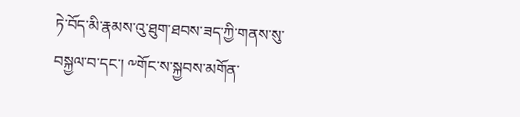ཏེ་བོད་མི་རྣམས་འུ་ཐུག་ཐབས་ཟད་ཀྱི་གནས་སུ་བསྐྱལ་བ་དང་། ༸གོང་ས་སྐྱབས་མགོན་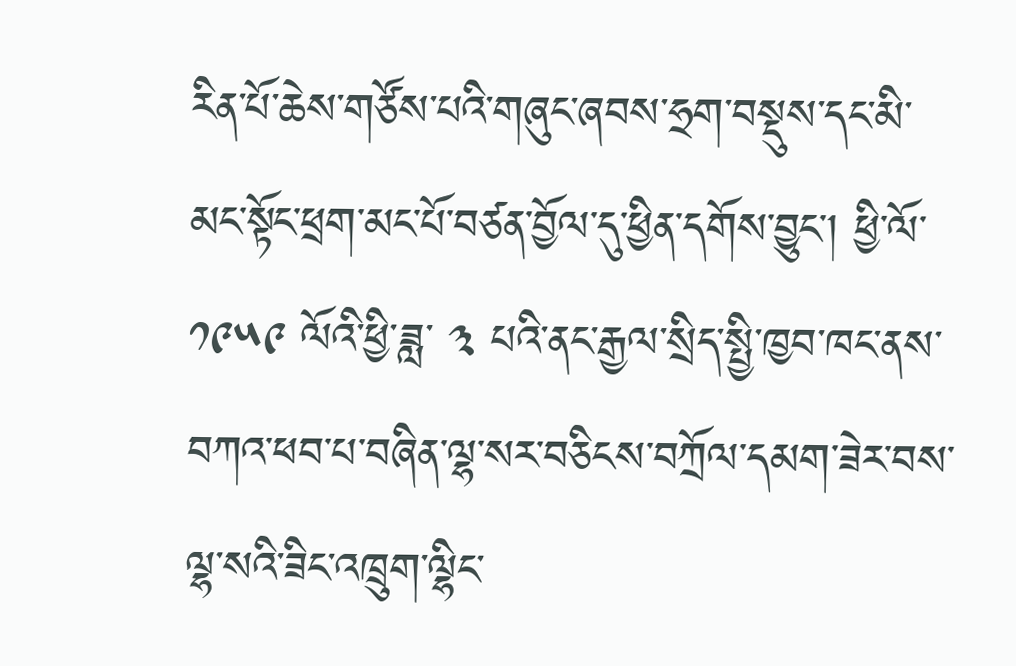རིན་པོ་ཆེས་གཙོས་པའི་གཞུང་ཞབས་ཧྲག་བསྡུས་དང་མི་མང་སྟོང་ཕྲག་མང་པོ་བཙན་བྱོལ་དུ་ཕྱིན་དགོས་བྱུང་། ཕྱི་ལོ་ ༡༩༥༩ ལོའི་ཕྱི་ཟླ་ ༣ པའི་ནང་རྒྱལ་སྲིད་སྤྱི་ཁྱབ་ཁང་ནས་བཀའ་ཕབ་པ་བཞིན་ལྷ་སར་བཅིངས་བཀྲོལ་དམག་ཟེར་བས་ལྷ་སའི་ཟིང་འཁྲུག་ལྷིང་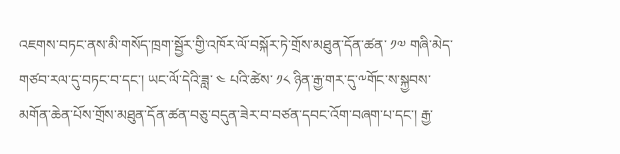འཇགས་བཏང་ནས་མི་གསོད་ཁྲག་སྦྱོར་གྱི་འཁོར་ལོ་བསྐོར་ཏེ་གྲོས་མཐུན་དོན་ཚན་ ༡༧ གཞི་མེད་གཙབ་རལ་དུ་བཏང་བ་དང་། ཡང་ལོ་དེའི་ཟླ་ ༤ པའི་ཚེས་ ༡༨ ཉིན་རྒྱ་གར་དུ་༸གོང་ས་སྐྱབས་མགོན་ཆེན་པོས་གྲོས་མཐུན་དོན་ཚན་བཅུ་བདུན་ཟེར་བ་བཙན་དབང་འོག་བཞག་པ་དང་། རྒྱ་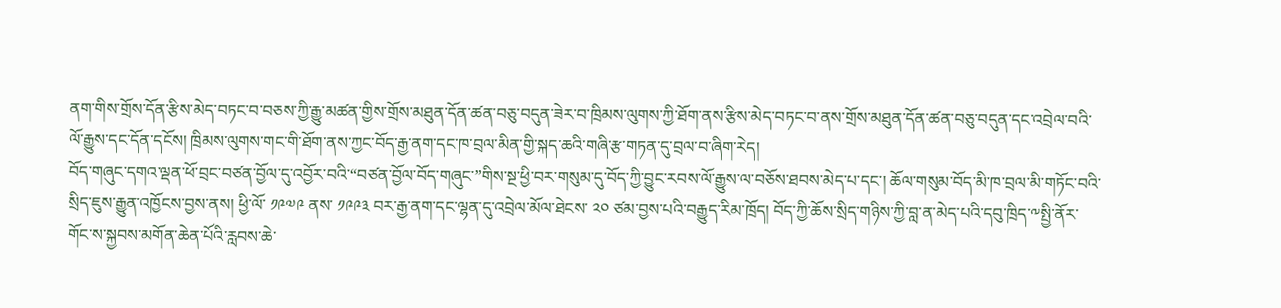ནག་གིས་གྲོས་དོན་རྩིས་མེད་བཏང་བ་བཅས་ཀྱི་རྒྱུ་མཚན་གྱིས་གྲོས་མཐུན་དོན་ཚན་བཅུ་བདུན་ཟེར་བ་ཁྲིམས་ལུགས་ཀྱི་ཐོག་ནས་རྩིས་མེད་བཏང་བ་ནས་གྲོས་མཐུན་དོན་ཚན་བཅུ་བདུན་དང་འབྲེལ་བའི་ལོ་རྒྱུས་དང་དོན་དངོས། ཁྲིམས་ལུགས་གང་གི་ཐོག་ནས་ཀྱང་བོད་རྒྱ་ནག་དང་ཁ་བྲལ་མིན་གྱི་སྐད་ཆའི་གཞི་རྩ་གཏན་དུ་བྲལ་བ་ཞིག་རེད།
བོད་གཞུང་དགའ་ལྡན་ཕོ་བྲང་བཙན་བྱོལ་དུ་འབྱོར་བའི་“བཙན་བྱོལ་བོད་གཞུང་”གིས་སྔ་ཕྱི་བར་གསུམ་དུ་བོད་ཀྱི་བྱུང་རབས་ལོ་རྒྱུས་ལ་བཅོས་ཐབས་མེད་པ་དང་། ཆོལ་གསུམ་བོད་མི་ཁ་བྲལ་མི་གཏོང་བའི་སྲིད་ཇུས་རྒྱུན་འཁྱོངས་བྱས་ནས། ཕྱི་ལོ་ ༡༩༧༩ ནས་ ༡༩༩༣ བར་རྒྱ་ནག་དང་ལྷན་དུ་འབྲེལ་མོལ་ཐེངས་ ༢༠ ཙམ་བྱས་པའི་བརྒྱུད་རིམ་ཁྲོད། བོད་ཀྱི་ཆོས་སྲིད་གཉིས་ཀྱི་བླ་ན་མེད་པའི་དབུ་ཁྲིད་༸སྤྱི་ནོར་གོང་ས་སྐྱབས་མགོན་ཆེན་པོའི་རླབས་ཆེ་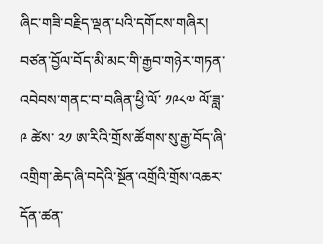ཞིང་གཟི་བརྗིད་ལྡན་པའི་དགོངས་གཞིར། བཙན་བྱོལ་བོད་མི་མང་གི་རྒྱབ་གཉེར་གཏན་འབེབས་གནང་བ་བཞིན་ཕྱི་ལོ་ ༡༩༨༧ ལོ་ཟླ་ ༩ ཚེས་ ༢༡ ཨ་རིའི་གྲོས་ཚོགས་སུ་རྒྱ་བོད་ཞི་འགྲིག་ཆེད་ཞི་བདེའི་སྔོན་འགྲོའི་གྲོས་འཆར་དོན་ཚན་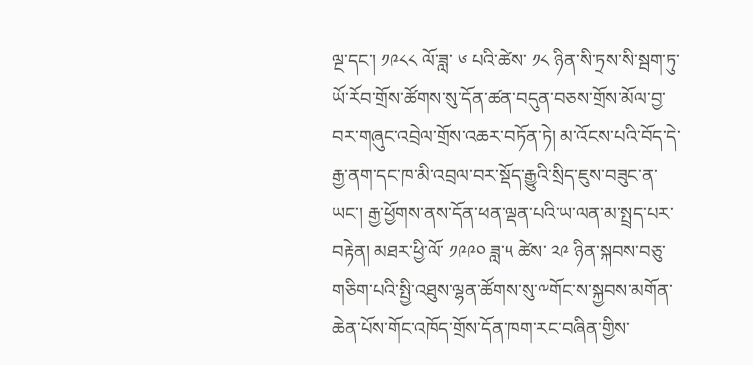ལྔ་དང་། ༡༩༨༨ ལོ་ཟླ་ ༦ པའི་ཚེས་ ༡༨ ཉིན་སི་ཏྲས་སི་སྦག་ཏུ་ཡོ་རོབ་གྲོས་ཚོགས་སུ་དོན་ཚན་བདུན་བཅས་གྲོས་མོལ་བྱ་བར་གཞུང་འབྲེལ་གྲོས་འཆར་བཏོན་ཏེ། མ་འོངས་པའི་བོད་དེ་རྒྱ་ནག་དང་ཁ་མི་འབྲལ་བར་སྡོད་རྒྱུའི་སྲིད་ཇུས་བཟུང་ན་ཡང་། རྒྱ་ཕྱོགས་ནས་དོན་ཕན་ལྡན་པའི་ཡ་ལན་མ་སྤྲད་པར་བརྟེན། མཐར་ཕྱི་ལོ་ ༡༩༩༠ ཟླ་༥ ཚེས་ ༢༩ ཉིན་སྐབས་བཅུ་གཅིག་པའི་སྤྱི་འཐུས་ལྷན་ཚོགས་སུ་༸གོང་ས་སྐྱབས་མགོན་ཆེན་པོས་གོང་འཁོད་གྲོས་དོན་ཁག་རང་བཞིན་གྱིས་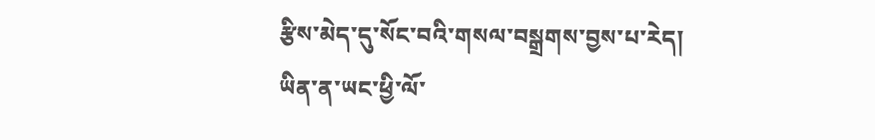རྩིས་མེད་དུ་སོང་བའི་གསལ་བསྒྲགས་བྱས་པ་རེད།
ཡིན་ན་ཡང་ཕྱི་ལོ་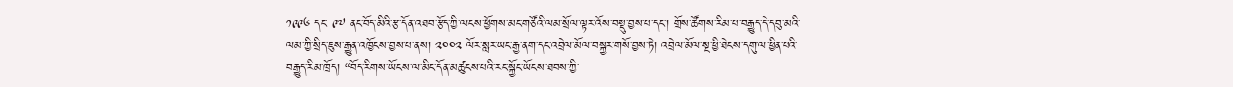༡༩༩༦ དང་ ༩༧ ནང་བོད་མིའི་རྩ་དོན་འཐབ་རྩོད་ཀྱི་ལངས་ཕྱོགས་མང་གཙོའི་ལམ་སྲོལ་ལྟར་འོས་བསྡུ་བྱས་པ་དང་། གྲོས་ཚོགས་རིམ་པ་བརྒྱུད་དེ་དབུ་མའི་ལམ་ཀྱི་སྲིད་ཇུས་རྒྱུན་འཁྱོངས་བྱས་པ་ནས། ༢༠༠༢ ལོར་སླར་ཡང་རྒྱ་ནག་དང་འབྲེལ་མོལ་བསྐྱར་གསོ་བྱས་ཏེ། འབྲེལ་མོལ་སྔ་ཕྱི་ཐེངས་དགུ་ལ་ཕྱིན་པའི་བརྒྱུད་རིམ་ཁྲོད། “བོད་རིགས་ཡོངས་ལ་མིང་དོན་མཚུངས་པའི་རང་སྐྱོང་ཡོངས་ཐབས་ཀྱི་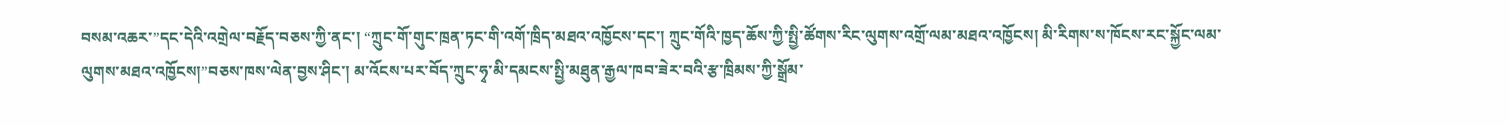བསམ་འཆར་”དང་དེའི་འགྲེལ་བརྗོད་བཅས་ཀྱི་ནང་། “ཀྲུང་གོ་གུང་ཁྲན་ཏང་གི་འགོ་ཁྲིད་མཐའ་འཁྱོངས་དང་། ཀྲུང་གོའི་ཁྱད་ཆོས་ཀྱི་སྤྱི་ཚོགས་རིང་ལུགས་འགྲོ་ལམ་མཐའ་འཁྱོངས། མི་རིགས་ས་ཁོངས་རང་སྐྱོང་ལམ་ལུགས་མཐའ་འཁྱོངས།”བཅས་ཁས་ལེན་བྱས་ཤིང་། མ་འོངས་པར་བོད་ཀྲུང་ཧྭ་མི་དམངས་སྤྱི་མཐུན་རྒྱལ་ཁབ་ཟེར་བའི་རྩ་ཁྲིམས་ཀྱི་སྒྲོམ་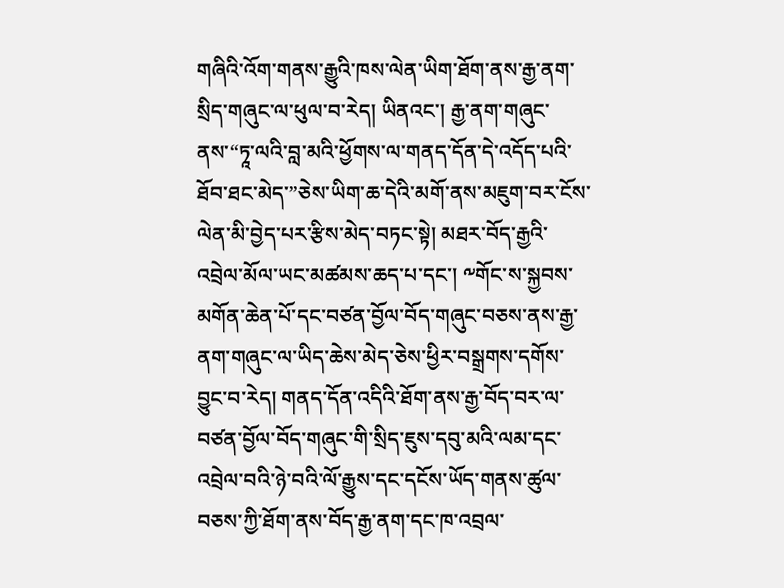གཞིའི་འོག་གནས་རྒྱུའི་ཁས་ལེན་ཡིག་ཐོག་ནས་རྒྱ་ནག་སྲིད་གཞུང་ལ་ཕུལ་བ་རེད། ཡིནའང་། རྒྱ་ནག་གཞུང་ནས་“ཏཱ་ལའི་བླ་མའི་ཕྱོགས་ལ་གནད་དོན་དེ་འདོད་པའི་ཐོབ་ཐང་མེད་”ཅེས་ཡིག་ཆ་དེའི་མགོ་ནས་མཇུག་བར་ངོས་ལེན་མི་བྱེད་པར་རྩིས་མེད་བཏང་སྟེ། མཐར་བོད་རྒྱའི་འབྲེལ་མོལ་ཡང་མཚམས་ཆད་པ་དང་། ༸གོང་ས་སྐྱབས་མགོན་ཆེན་པོ་དང་བཙན་བྱོལ་བོད་གཞུང་བཅས་ནས་རྒྱ་ནག་གཞུང་ལ་ཡིད་ཆེས་མེད་ཅེས་ཕྱིར་བསྒྲགས་དགོས་བྱུང་བ་རེད། གནད་དོན་འདིའི་ཐོག་ནས་རྒྱ་བོད་བར་ལ་བཙན་བྱོལ་བོད་གཞུང་གི་སྲིད་ཇུས་དབུ་མའི་ལམ་དང་འབྲེལ་བའི་ཉེ་བའི་ལོ་རྒྱུས་དང་དངོས་ཡོད་གནས་ཚུལ་བཅས་ཀྱི་ཐོག་ནས་བོད་རྒྱ་ནག་དང་ཁ་འབྲལ་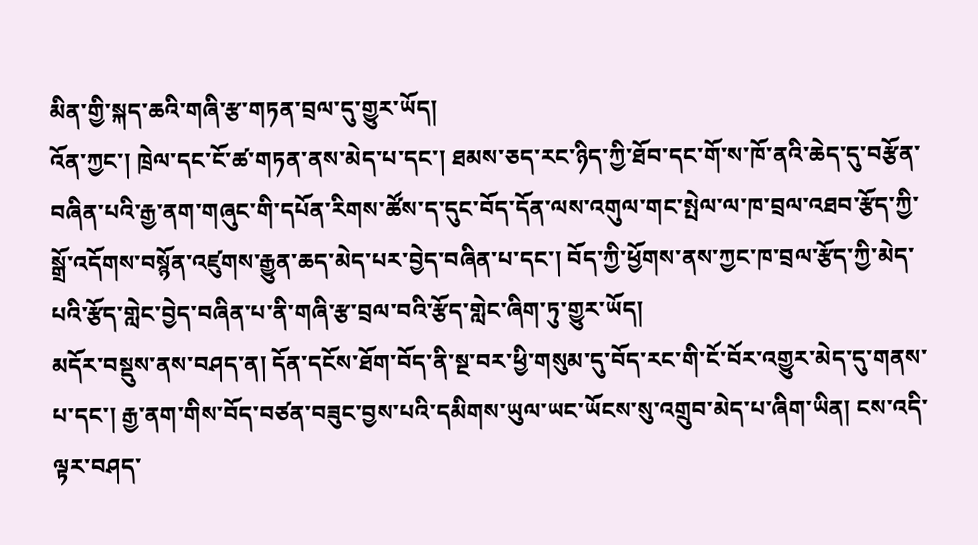མིན་གྱི་སྐད་ཆའི་གཞི་རྩ་གཏན་བྲལ་དུ་གྱུར་ཡོད།
འོན་ཀྱང་། ཁྲེལ་དང་ངོ་ཚ་གཏན་ནས་མེད་པ་དང་། ཐམས་ཅད་རང་ཉིད་ཀྱི་ཐོབ་དང་གོ་ས་ཁོ་ནའི་ཆེད་དུ་བརྩོན་བཞིན་པའི་རྒྱ་ནག་གཞུང་གི་དཔོན་རིགས་ཚོས་ད་དུང་བོད་དོན་ལས་འགུལ་གང་སྤེལ་ལ་ཁ་བྲལ་འཐབ་རྩོད་ཀྱི་སྒྲོ་འདོགས་བསྙོན་འཛུགས་རྒྱུན་ཆད་མེད་པར་བྱེད་བཞིན་པ་དང་། བོད་ཀྱི་ཕྱོགས་ནས་ཀྱང་ཁ་བྲལ་རྩོད་ཀྱི་མེད་པའི་རྩོད་གླེང་བྱེད་བཞིན་པ་ནི་གཞི་རྩ་བྲལ་བའི་རྩོད་གླེང་ཞིག་ཏུ་གྱུར་ཡོད།
མདོར་བསྡུས་ནས་བཤད་ན། དོན་དངོས་ཐོག་བོད་ནི་སྔ་བར་ཕྱི་གསུམ་དུ་བོད་རང་གི་ངོ་བོར་འགྱུར་མེད་དུ་གནས་པ་དང་། རྒྱ་ནག་གིས་བོད་བཙན་བཟུང་བྱས་པའི་དམིགས་ཡུལ་ཡང་ཡོངས་སུ་འགྲུབ་མེད་པ་ཞིག་ཡིན། ངས་འདི་ལྟར་བཤད་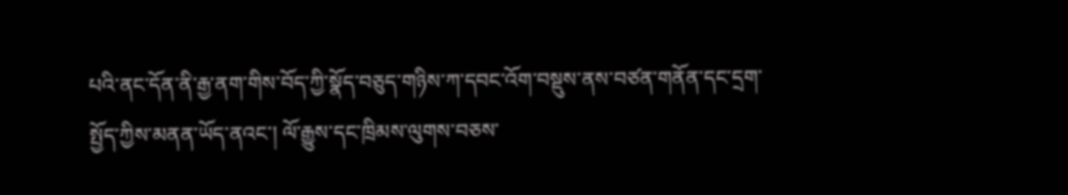པའི་ནང་དོན་ནི་རྒྱ་ནག་གིས་བོད་ཀྱི་སྣོད་བཅུད་གཉིས་ཀ་དབང་འོག་བསྡུས་ནས་བཙན་གནོན་དང་དྲག་སྤྱོད་ཀྱིས་མནན་ཡོད་ནའང་། ལོ་རྒྱུས་དང་ཁྲིམས་ལུགས་བཅས་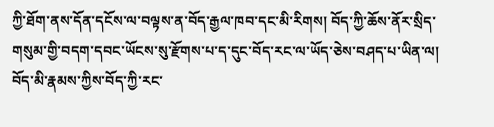ཀྱི་ཐོག་ནས་དོན་དངོས་ལ་བལྟས་ན་བོད་རྒྱལ་ཁབ་དང་མི་རིགས། བོད་ཀྱི་ཆོས་ནོར་སྲིད་གསུམ་གྱི་བདག་དབང་ཡོངས་སུ་རྫོགས་པ་ད་དུང་བོད་རང་ལ་ཡོད་ཅེས་བཤད་པ་ཡིན་ལ། བོད་མི་རྣམས་ཀྱིས་བོད་ཀྱི་རང་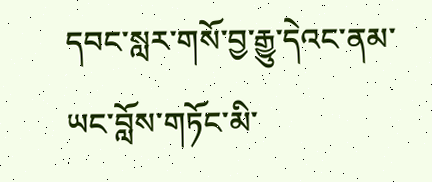དབང་སླར་གསོ་བྱ་རྒྱུ་དེའང་ནམ་ཡང་བློས་གཏོང་མི་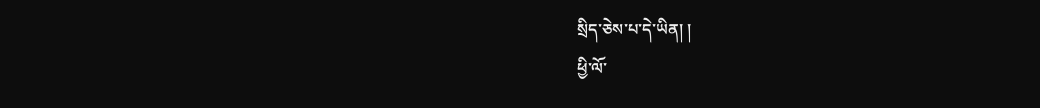སྲིད་ཅེས་པ་དེ་ཡིན། །
ཕྱི་ལོ་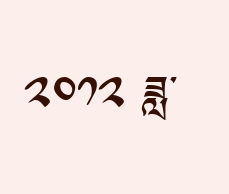༢༠༡༢ ཟླ་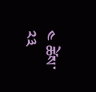༤ ཚེས་ ༢༣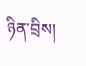ཉིན་བྲིས།